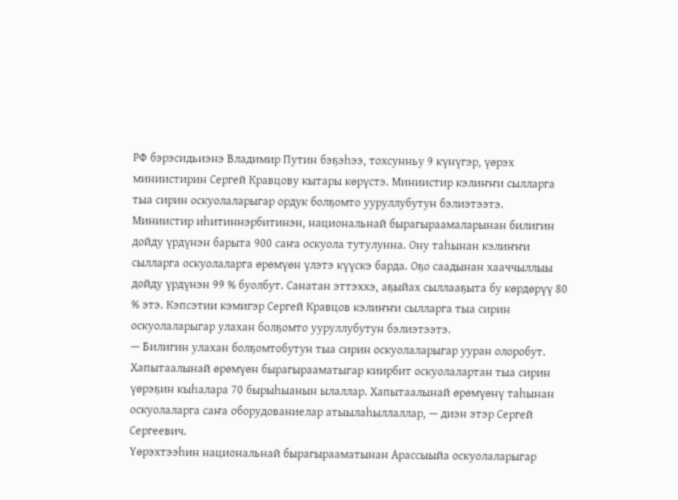РФ бэрэсидьиэнэ Владимир Путин бэҕэһээ, тохсунньу 9 күнүгэр, үөрэх миниистирин Сергей Кравцову кытары көрүстэ. Миниистир кэлиҥҥи сылларга тыа сирин оскуолаларыгар ордук болҕомто ууруллубутун бэлиэтээтэ.
Миниистир иһитиннэрбитинэн, национальнай бырагыраамаларынан билигин дойду үрдүнэн барыта 900 саҥа оскуола тутулунна. Ону таһынан кэлиҥҥи сылларга оскуолаларга өрөмүөн үлэтэ күүскэ барда. Оҕо саадынан хааччыллыы дойду үрдүнэн 99 % буолбут. Санатан эттэххэ, аҕыйах сыллааҕыта бу көрдөрүү 80 % этэ. Кэпсэтии кэмигэр Сергей Кравцов кэлиҥҥи сылларга тыа сирин оскуолаларыгар улахан болҕомто ууруллубутун бэлиэтээтэ.
— Билигин улахан болҕомтобутун тыа сирин оскуолаларыгар ууран олоробут. Хапытаалынай өрөмүөн бырагырааматыгар киирбит оскуолалартан тыа сирин үөрэҕин кыһалара 70 бырыһыанын ылаллар. Хапытаалынай өрөмүөнү таһынан оскуолаларга саҥа оборудованиелар атыылаһыллаллар, — диэн этэр Сергей Сергеевич.
Үөрэхтээһин национальнай бырагырааматынан Арассыыйа оскуолаларыгар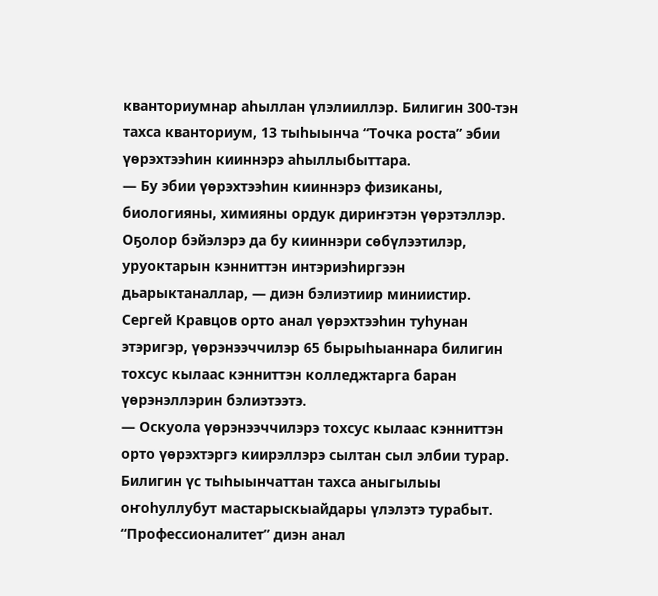кванториумнар аһыллан үлэлииллэр. Билигин 300-тэн тахса кванториум, 13 тыһыынча “Точка роста” эбии үөрэхтээһин кииннэрэ аһыллыбыттара.
— Бу эбии үөрэхтээһин кииннэрэ физиканы, биологияны, химияны ордук дириҥэтэн үөрэтэллэр. Оҕолор бэйэлэрэ да бу кииннэри сөбүлээтилэр, уруоктарын кэнниттэн интэриэһиргээн дьарыктаналлар, — диэн бэлиэтиир миниистир.
Сергей Кравцов орто анал үөрэхтээһин туһунан этэригэр, үөрэнээччилэр 65 бырыһыаннара билигин тохсус кылаас кэнниттэн колледжтарга баран үөрэнэллэрин бэлиэтээтэ.
— Оскуола үөрэнээччилэрэ тохсус кылаас кэнниттэн орто үөрэхтэргэ киирэллэрэ сылтан сыл элбии турар. Билигин үс тыһыынчаттан тахса аныгылыы оҥоһуллубут мастарыскыайдары үлэлэтэ турабыт. “Профессионалитет” диэн анал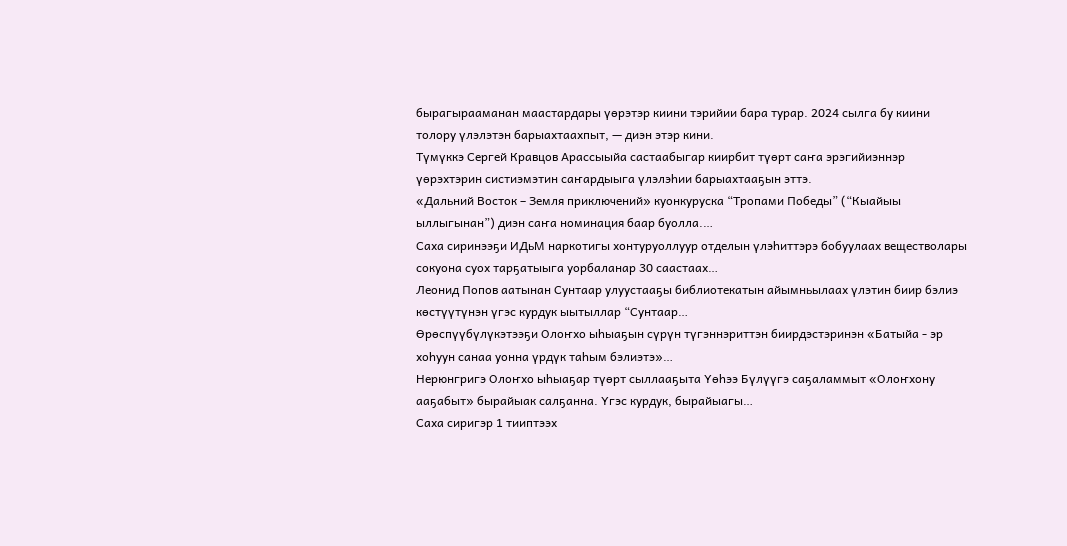бырагырааманан маастардары үөрэтэр киини тэрийии бара турар. 2024 сылга бу киини толору үлэлэтэн барыахтаахпыт, — диэн этэр кини.
Түмүккэ Сергей Кравцов Арассыыйа састаабыгар киирбит түөрт саҥа эрэгийиэннэр үөрэхтэрин систиэмэтин саҥардыыга үлэлэһии барыахтааҕын эттэ.
«Дальний Восток – Земля приключений» куонкуруска “Тропами Победы” (“Кыайыы ыллыгынан”) диэн саҥа номинация баар буолла.…
Саха сиринээҕи ИДьМ наркотигы хонтуруоллуур отделын үлэһиттэрэ бобуулаах веществолары сокуона суох тарҕатыыга уорбаланар 30 саастаах…
Леонид Попов аатынан Сунтаар улуустааҕы библиотекатын айымньылаах үлэтин биир бэлиэ көстүүтүнэн үгэс курдук ыытыллар “Сунтаар…
Өрөспүүбүлүкэтээҕи Олоҥхо ыһыаҕын сүрүн түгэннэриттэн биирдэстэринэн «Батыйа - эр хоһуун санаа уонна үрдүк таһым бэлиэтэ»…
Нерюнгригэ Олоҥхо ыһыаҕар түөрт сыллааҕыта Үөһээ Бүлүүгэ саҕаламмыт «Олоҥхону ааҕабыт» бырайыак салҕанна. Үгэс курдук, бырайыагы…
Саха сиригэр 1 тииптээх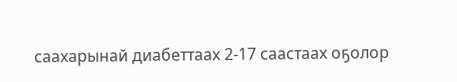саахарынай диабеттаах 2-17 саастаах оҕолор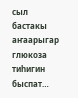сыл бастакы аҥаарыгар глюкоза тиһигин быспат…